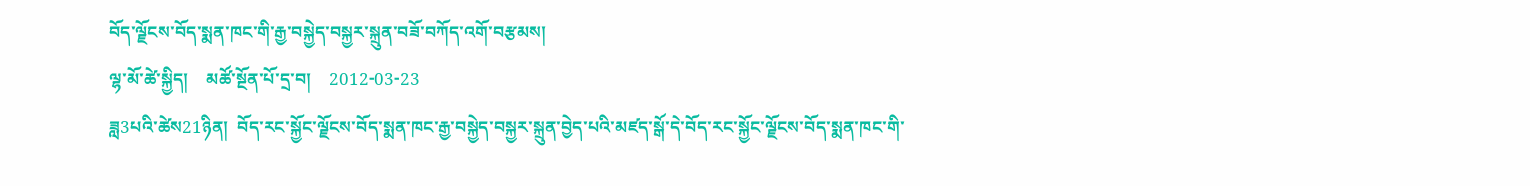བོད་ལྗོངས་བོད་སྨན་ཁང་གི་རྒྱ་བསྐྱེད་བསྐྱར་སྐྲུན་བཟོ་བཀོད་འགོ་བརྩམས།
ལྷ་མོ་ཚེ་སྐྱིད།    མཚོ་སྔོན་པོ་དྲ་བ།    2012-03-23
ཟླ3པའི་ཚེས21ཉིན།  བོད་རང་སྐྱོང་ལྗོངས་བོད་སྨན་ཁང་རྒྱ་བསྐྱེད་བསྐྱར་སྐྲུན་བྱེད་པའི་མཛད་སྒོ་དེ་བོད་རང་སྐྱོང་ལྗོངས་བོད་སྨན་ཁང་གི་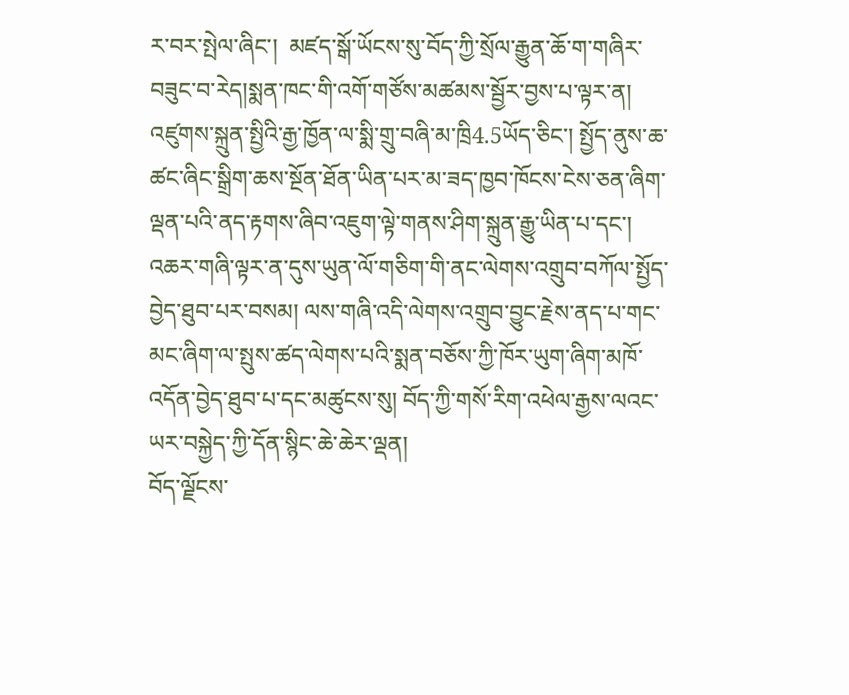ར་བར་སྤེལ་ཞིང་།  མཛད་སྒོ་ཡོངས་སུ་བོད་ཀྱི་སྲོལ་རྒྱུན་ཆོ་ག་གཞིར་བཟུང་བ་རེད།སྨན་ཁང་གི་འགོ་གཙོས་མཚམས་སྦྱོར་བྱས་པ་ལྟར་ན།  འཛུགས་སྐྲུན་སྤྱིའི་རྒྱ་ཁྱོན་ལ་སྨི་གྲུ་བཞི་མ་ཁྲི4.5ཡོད་ཅིང་། སྤྱོད་ནུས་ཆ་ཚང་ཞིང་སྒྲིག་ཆས་སྔོན་ཐོན་ཡིན་པར་མ་ཟད་ཁྱབ་ཁོངས་ངེས་ཅན་ཞིག་ལྡན་པའི་ནད་རྟགས་ཞིབ་འཇུག་ལྟེ་གནས་ཤིག་སྐྲུན་རྒྱུ་ཡིན་པ་དང་། འཆར་གཞི་ལྟར་ན་དུས་ཡུན་ལོ་གཅིག་གི་ནང་ལེགས་འགྲུབ་བཀོལ་སྤྱོད་བྱེད་ཐུབ་པར་བསམ། ལས་གཞི་འདི་ལེགས་འགྲུབ་བྱུང་རྗེས་ནད་པ་གང་མང་ཞིག་ལ་སྤུས་ཚད་ལེགས་པའི་སྨན་བཅོས་ཀྱི་ཁོར་ཡུག་ཞིག་མཁོ་འདོན་བྱེད་ཐུབ་པ་དང་མཚུངས་སུ། བོད་ཀྱི་གསོ་རིག་འཕེལ་རྒྱས་ལའང་ཡར་བསྐྱེད་ཀྱི་དོན་སྙིང་ཆེ་ཆེར་ལྡན།
བོད་ལྗོངས་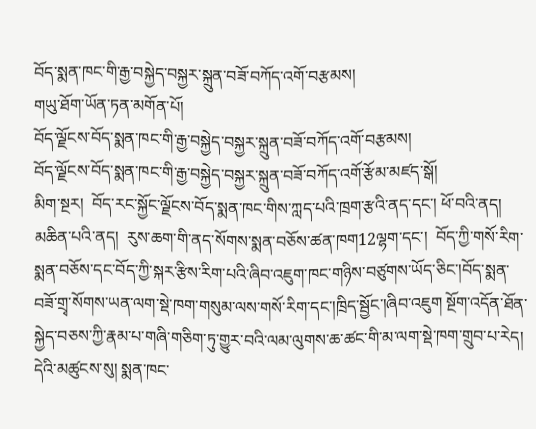བོད་སྨན་ཁང་གི་རྒྱ་བསྐྱེད་བསྐྱར་སྐྲུན་བཟོ་བཀོད་འགོ་བརྩམས།
གཡུ་ཐོག་ཡོན་ཏན་མགོན་པོ།
བོད་ལྗོངས་བོད་སྨན་ཁང་གི་རྒྱ་བསྐྱེད་བསྐྱར་སྐྲུན་བཟོ་བཀོད་འགོ་བརྩམས།
བོད་ལྗོངས་བོད་སྨན་ཁང་གི་རྒྱ་བསྐྱེད་བསྐྱར་སྐྲུན་བཟོ་བཀོད་འགོ་རྩོམ་མཛད་སྒོ།
མིག་སྔར།  བོད་རང་སྐྱོང་ལྗོངས་བོད་སྨན་ཁང་གིས་ཀླད་པའི་ཁྲག་རྩའི་ནད་དང་། ཕོ་བའི་ནད། མཆིན་པའི་ནད།  རུས་ཆག་གི་ནད་སོགས་སྨན་བཅོས་ཚན་ཁག12ལྷག་དང་།  བོད་ཀྱི་གསོ་རིག་སྨན་བཅོས་དང་བོད་ཀྱི་སྐར་རྩིས་རིག་པའི་ཞིབ་འཇུག་ཁང་གཉིས་བཙུགས་ཡོད་ཅིང་།བོད་སྨན་བཟོ་གྲྭ་སོགས་ཡན་ལག་སྡེ་ཁག་གསུམ་ལས་གསོ་རིག་དང་།ཁྲིད་སྦྱོང་།ཞིབ་འཇུག སྔོག་འདོན་ཐོན་སྐྱེད་བཅས་ཀྱི་རྣམ་པ་གཞི་གཅིག་ཏུ་གྱུར་བའི་ལམ་ལུགས་ཆ་ཚང་གི་མ་ལག་སྡེ་ཁག་གྲུབ་པ་རེད།
དེའི་མཚུངས་སུ། སྨན་ཁང་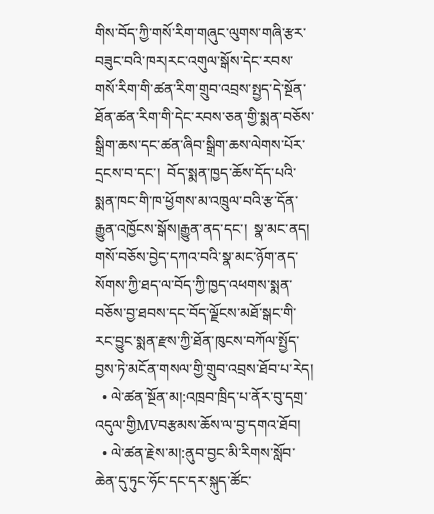གིས་བོད་ཀྱི་གསོ་རིག་གཞུང་ལུགས་གཞི་རྩར་བཟུང་བའི་ཁར།རང་འགུལ་སྒོས་དེང་རབས་གསོ་རིག་གི་ཚན་རིག་གྲུབ་འབྲས་སྤྱད་དེ་སྔོན་ཐོན་ཚན་རིག་གི་དེང་རབས་ཅན་གྱི་སྨན་བཅོས་སྒྲིག་ཆས་དང་ཚན་ཞིབ་སྒྲིག་ཆས་ལེགས་པོར་དྲངས་བ་དང་།  བོད་སྨན་ཁྱད་ཆོས་དོད་པའི་སྨན་ཁང་གི་ཁ་ཕྱོགས་མ་འཁྲུལ་བའི་རྩ་དོན་རྒྱུན་འཁྱོངས་སྒོས།རྒྱུན་ནད་དང་།  སྣ་མང་ནད།  གསོ་བཅོས་བྱེད་དཀའ་བའི་སྣ་མང་ཉོག་ནད་སོགས་ཀྱི་ཐད་ལ་བོད་ཀྱི་ཁྱད་འཕགས་སྨན་བཅོས་བྱ་ཐབས་དང་བོད་ལྗོངས་མཐོ་སྒང་གི་རང་བྱུང་སྨན་རྫས་ཀྱི་ཐོན་ཁུངས་བཀོལ་སྤྱོད་བྱས་ཏེ་མངོན་གསལ་གྱི་གྲུབ་འབྲས་ཐོབ་པ་རེད།
  • ལེ་ཚན་སྔོན་མ།:འཁྲབ་ཁྲིད་པ་ནོར་བུ་དགྲ་འདུལ་གྱིMVབརྩམས་ཆོས་ལ་བྱ་དགའ་ཐོབ།
  • ལེ་ཚན་རྗེས་མ།:ནུབ་བྱང་མི་རིགས་སློབ་ཆེན་དུ་ཏུང་ཧོང་དང་དར་སྐུད་ཚོང་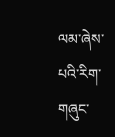ལམ་ཞེས་པའི་རིག་གཞུང་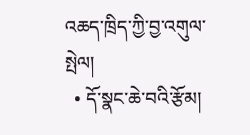འཆད་ཁྲིད་ཀྱི་བྱ་འགུལ་སྤེལ།
  • དོ་སྣང་ཆེ་བའི་རྩོམ།